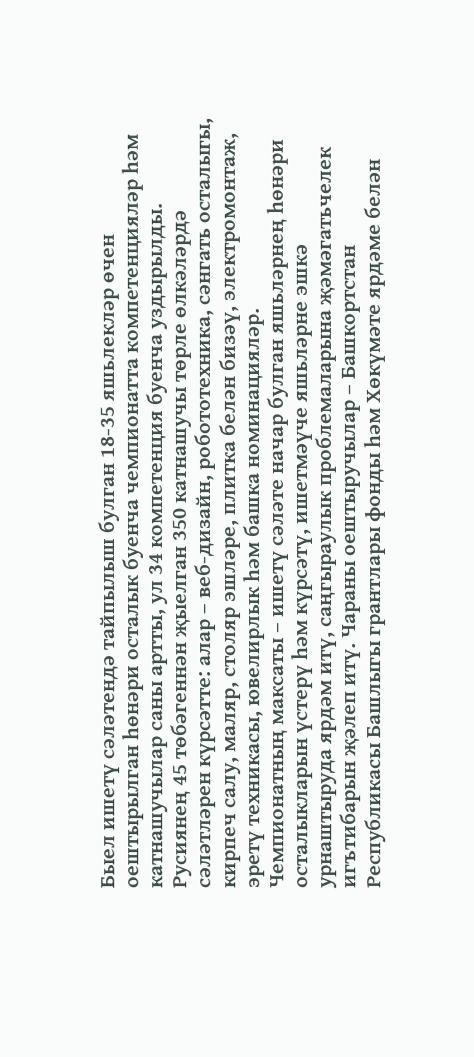Быел ишетү сәләтендә тайпылыш булган 18-35 яшьлекләр өчен оештырылган һөнәри осталык буенча чемпионатта компетенцияләр һәм катнашучылар саны артты, ул 34 компетенция буенча уздырылды. Русиянең 45 төбәгеннән җыелган 350 катнашучы төрле өлкәләрдә сәләтләрен күрсәтте: алар – веб-дизайн, робототехника, сәнгать осталыгы, кирпеч салу, маляр, столяр эшләре, плитка белән бизәү, электромонтаж, эретү техникасы, ювелирлык һәм башка номинацияләр.
Чемпионатның максаты – ишетү сәләте начар булган яшьләрнең һөнәри осталыкларын үстерү һәм күрсәтү, ишетмәүче яшьләрне эшкә урнаштыруда ярдәм итү, саңгыраулык проблемаларына җәмәгатьчелек игътибарын җәлеп итү. Чараны оештыручылар – Башкортстан Республикасы Башлыгы грантлары фонды һәм Хөкүмәте ярдәме белән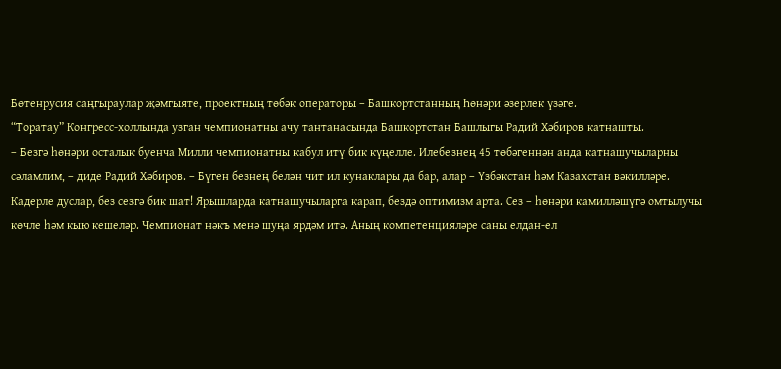Бөтенрусия саңгыраулар җәмгыяте, проектның төбәк операторы – Башкортстанның Һөнәри әзерлек үзәге.
“Торатау” Конгресс-холлында узган чемпионатны ачу тантанасында Башкортстан Башлыгы Радий Хәбиров катнашты.
– Безгә һөнәри осталык буенча Милли чемпионатны кабул итү бик күңелле. Илебезнең 45 төбәгеннән анда катнашучыларны сәламлим, – диде Радий Хәбиров. – Бүген безнең белән чит ил кунаклары да бар, алар – Үзбәкстан һәм Казахстан вәкилләре.
Кадерле дуслар, без сезгә бик шат! Ярышларда катнашучыларга карап, бездә оптимизм арта. Сез – һөнәри камилләшүгә омтылучы көчле һәм кыю кешеләр. Чемпионат нәкъ менә шуңа ярдәм итә. Аның компетенцияләре саны елдан-ел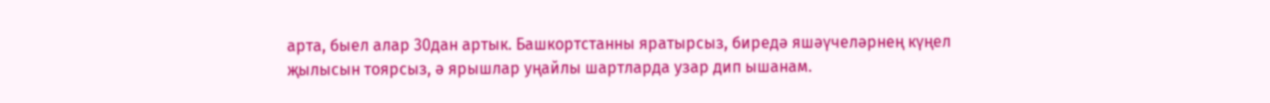арта, быел алар 30дан артык. Башкортстанны яратырсыз, биредә яшәүчеләрнең күңел җылысын тоярсыз, ә ярышлар уңайлы шартларда узар дип ышанам.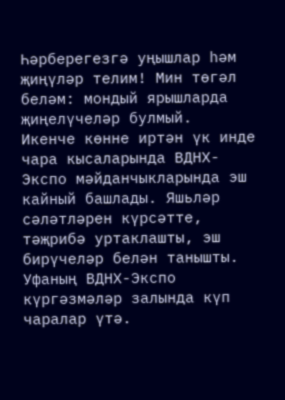Һәрберегезгә уңышлар һәм җиңүләр телим! Мин төгәл беләм: мондый ярышларда җиңелүчеләр булмый.
Икенче көнне иртән үк инде чара кысаларында ВДНХ-Экспо мәйданчыкларында эш кайный башлады. Яшьләр сәләтләрен күрсәтте, тәҗрибә уртаклашты, эш бирүчеләр белән танышты.
Уфаның ВДНХ-Экспо күргәзмәләр залында күп чаралар үтә.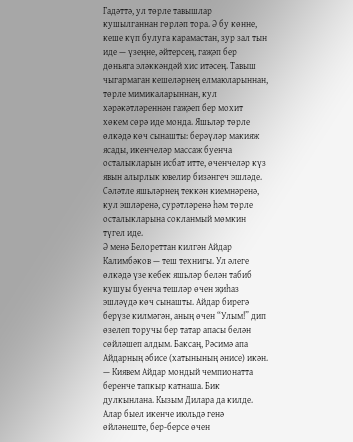Гадәттә, ул төрле тавышлар кушылганнан гөрләп тора. Ә бу көнне, кеше күп булуга карамастан, зур зал тын иде — үзеңне, әйтерсең, гаҗәп бер дөньяга эләккәндәй хис итәсең. Тавыш чыгармаган кешеләрнең елмаюларыннан, төрле мимикаларыннан, кул хәрәкәтләреннән гаҗәеп бер мохит хөкем сөрә иде монда. Яшьләр төрле өлкәдә көч сынашты: берәүләр макияж ясады, икенчеләр массаж буенча осталыкларын исбат итте, өченчеләр күз явын алырлык ювелир бизәнгеч эшләде. Сәләтле яшьләрнең теккән киемнәренә, кул эшләренә, сурәтләренә һәм төрле осталыкларына сокланмый мөмкин түгел иде.
Ә менә Белореттан килгән Айдар Калимбәков — теш технигы. Ул әлеге өлкәдә үзе кебек яшьләр белән табиб кушуы буенча тешләр өчен җиһаз эшләүдә көч сынашты. Айдар бирегә берүзе килмәгән, аның өчен “Улым!” дип өзелеп торучы бер татар апасы белән сөйләшеп алдым. Баксаң, Рәсимә апа Айдарның әбисе (хатынының әнисе) икән.
— Киявем Айдар мондый чемпионатта беренче тапкыр катнаша. Бик дулкынлана. Кызым Дилара да килде. Алар быел икенче июльдә генә өйләнеште, бер-берсе өчен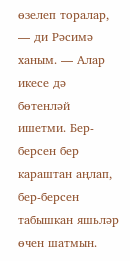өзелеп торалар, — ди Рәсимә ханым. — Алар икесе дә бөтенләй ишетми. Бер-берсен бер караштан аңлап, бер-берсен табышкан яшьләр өчен шатмын.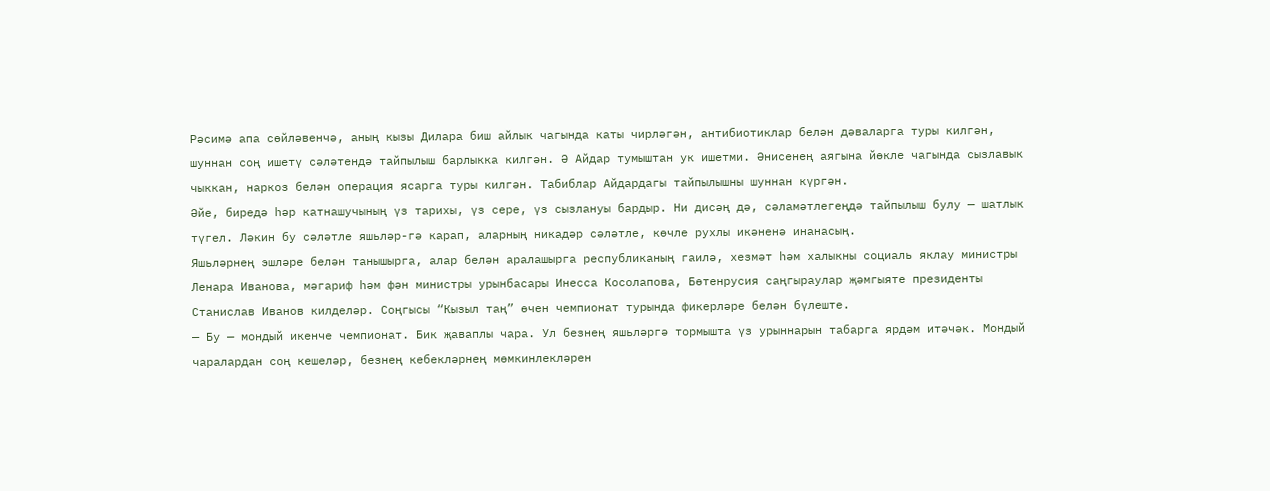Рәсимә апа сөйләвенчә, аның кызы Дилара биш айлык чагында каты чирләгән, антибиотиклар белән дәваларга туры килгән, шуннан соң ишетү сәләтендә тайпылыш барлыкка килгән. Ә Айдар тумыштан ук ишетми. Әнисенең аягына йөкле чагында сызлавык чыккан, наркоз белән операция ясарга туры килгән. Табиблар Айдардагы тайпылышны шуннан күргән.
Әйе, биредә һәр катнашучының үз тарихы, үз сере, үз сызлануы бардыр. Ни дисәң дә, сәламәтлегеңдә тайпылыш булу — шатлык түгел. Ләкин бу сәләтле яшьләр-гә карап, аларның никадәр сәләтле, көчле рухлы икәненә инанасың.
Яшьләрнең эшләре белән танышырга, алар белән аралашырга республиканың гаилә, хезмәт һәм халыкны социаль яклау министры Ленара Иванова, мәгариф һәм фән министры урынбасары Инесса Косолапова, Бөтенрусия саңгыраулар җәмгыяте президенты Станислав Иванов килделәр. Соңгысы “Кызыл таң” өчен чемпионат турында фикерләре белән бүлеште.
— Бу — мондый икенче чемпионат. Бик җаваплы чара. Ул безнең яшьләргә тормышта үз урыннарын табарга ярдәм итәчәк. Мондый чаралардан соң кешеләр, безнең кебекләрнең мөмкинлекләрен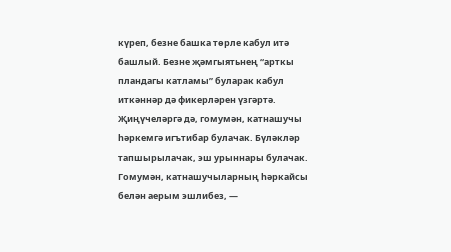күреп, безне башка төрле кабул итә башлый. Безне җәмгыятьнең “арткы пландагы катламы” буларак кабул иткәннәр дә фикерләрен үзгәртә. Җиңүчеләргә дә, гомумән, катнашучы һәркемгә игътибар булачак. Бүләкләр тапшырылачак, эш урыннары булачак. Гомумән, катнашучыларның һәркайсы белән аерым эшлибез, —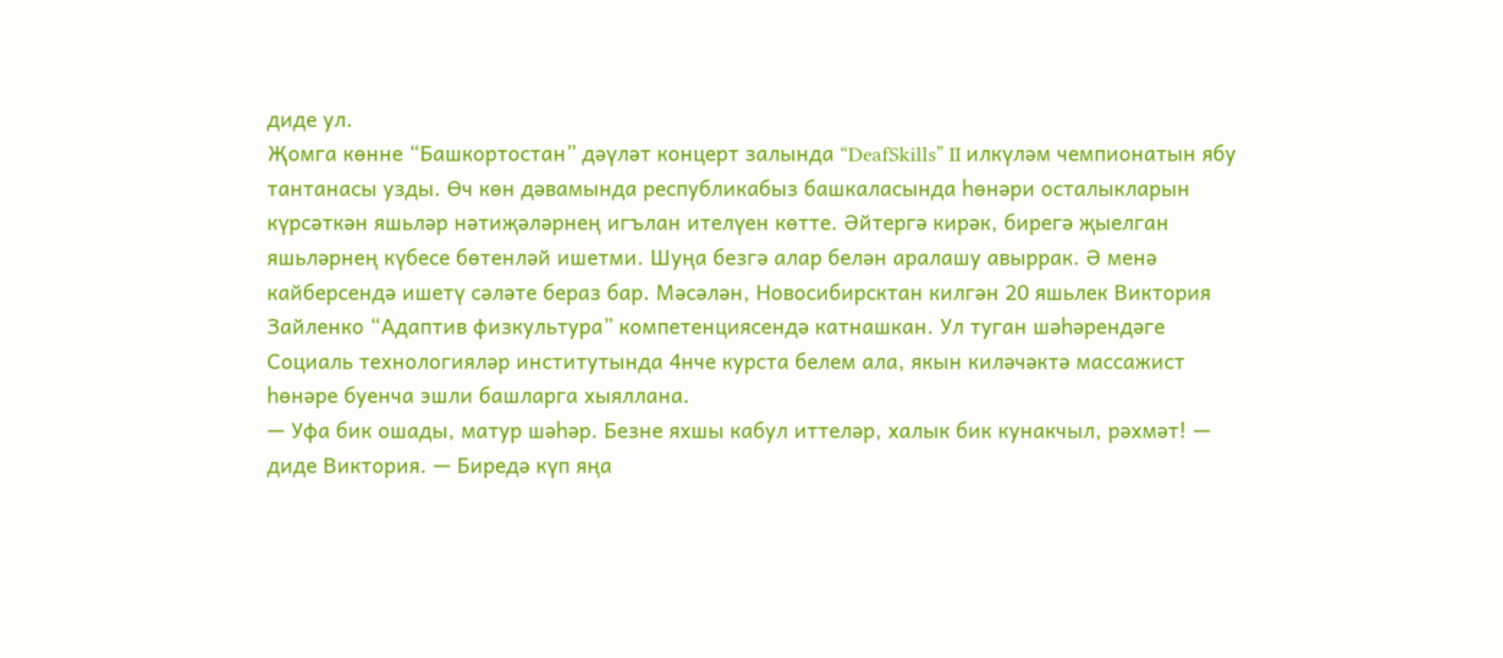диде ул.
Җомга көнне “Башкортостан” дәүләт концерт залында “DeafSkills” II илкүләм чемпионатын ябу тантанасы узды. Өч көн дәвамында республикабыз башкаласында һөнәри осталыкларын күрсәткән яшьләр нәтиҗәләрнең игълан ителүен көтте. Әйтергә кирәк, бирегә җыелган яшьләрнең күбесе бөтенләй ишетми. Шуңа безгә алар белән аралашу авыррак. Ә менә кайберсендә ишетү сәләте бераз бар. Мәсәлән, Новосибирсктан килгән 20 яшьлек Виктория Зайленко “Адаптив физкультура” компетенциясендә катнашкан. Ул туган шәһәрендәге Социаль технологияләр институтында 4нче курста белем ала, якын киләчәктә массажист һөнәре буенча эшли башларга хыяллана.
— Уфа бик ошады, матур шәһәр. Безне яхшы кабул иттеләр, халык бик кунакчыл, рәхмәт! — диде Виктория. — Биредә күп яңа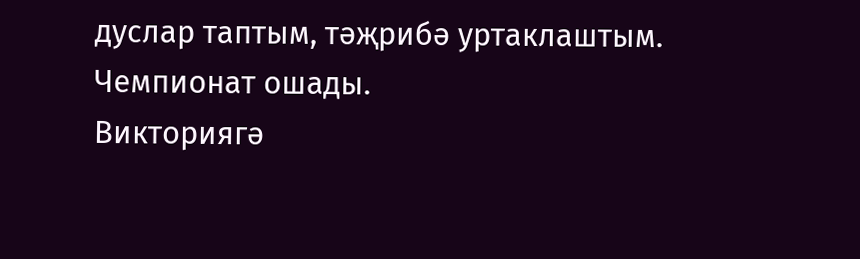дуслар таптым, тәҗрибә уртаклаштым. Чемпионат ошады.
Викториягә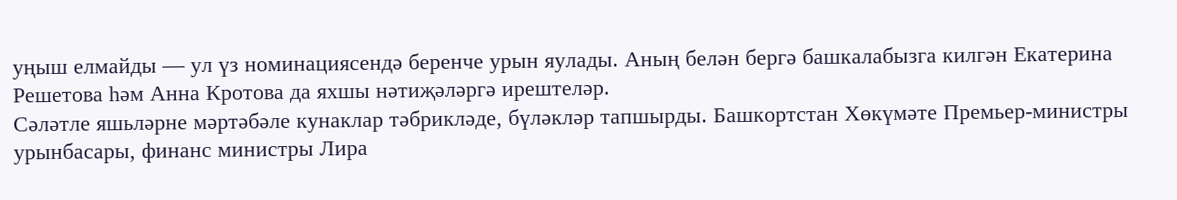уңыш елмайды — ул үз номинациясендә беренче урын яулады. Аның белән бергә башкалабызга килгән Екатерина Решетова һәм Анна Кротова да яхшы нәтиҗәләргә ирештеләр.
Сәләтле яшьләрне мәртәбәле кунаклар тәбрикләде, бүләкләр тапшырды. Башкортстан Хөкүмәте Премьер-министры урынбасары, финанс министры Лира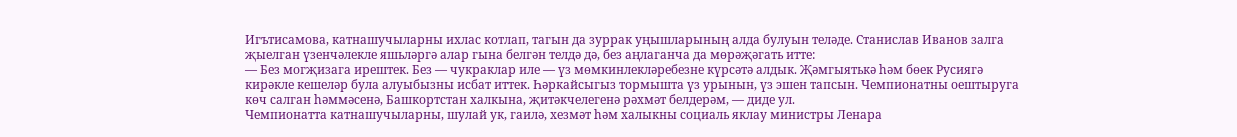Игътисамова, катнашучыларны ихлас котлап, тагын да зуррак уңышларының алда булуын теләде. Станислав Иванов залга җыелган үзенчәлекле яшьләргә алар гына белгән телдә дә, без аңлаганча да мөрәҗәгать итте:
— Без могҗизага ирештек. Без — чукраклар иле — үз мөмкинлекләребезне күрсәтә алдык. Җәмгыятькә һәм бөек Русиягә кирәкле кешеләр була алуыбызны исбат иттек. Һәркайсыгыз тормышта үз урынын, үз эшен тапсын. Чемпионатны оештыруга көч салган һәммәсенә, Башкортстан халкына, җитәкчелегенә рәхмәт белдерәм, — диде ул.
Чемпионатта катнашучыларны, шулай ук, гаилә, хезмәт һәм халыкны социаль яклау министры Ленара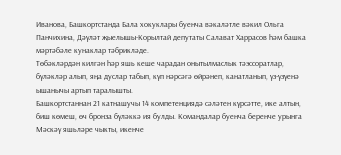Иванова, Башкортстанда Бала хокуклары буенча вәкаләтле вәкил Ольга Панчихина, Дәүләт җыелышы-Корылтай депутаты Салават Харрасов һәм башка мәртәбәле кунаклар тәбрикләде.
Төбәкләрдән килгән һәр яшь кеше чарадан онытылмаслык тәэссоратлар, бүләкләр алып, яңа дуслар табып, күп нәрсәгә өйрәнеп, канатланып, үз-үзүенә ышанычы артып таралышты.
Башкортстаннан 21 катнашучы 14 компетенциядә сәләтен күрсәтте, ике алтын, биш көмеш, өч бронза бүләккә ия булды. Командалар буенча беренче урынга Мәскәү яшьләре чыкты, икенче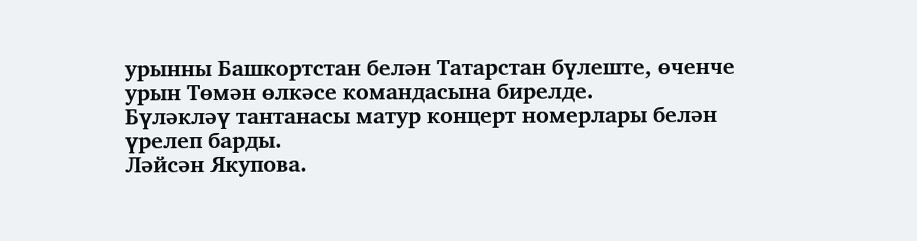урынны Башкортстан белән Татарстан бүлеште, өченче урын Төмән өлкәсе командасына бирелде.
Бүләкләү тантанасы матур концерт номерлары белән үрелеп барды.
Ләйсән Якупова.